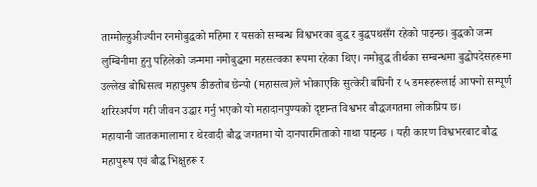ताग्मोल्हुअीज्यीन रनमोबुद्धको महिमा र यसको सम्बन्ध विश्वभरका बुद्ध र बुद्धपथसँग रहेको पाइन्छ। बुद्धको जन्म लुम्बिनीमा हुनु पहिलेको जन्ममा नमोबुद्धमा महसत्वका रूपमा रहेका थिए। नमोबुद्ध तीर्थका सम्बन्धमा बुद्धोपदेसहरूमा उल्लेख बोधिसत्व महापुरूष ङीङतोब छेन्पो (महासत्व)ले भोकाएकि सुत्केरी बघिनी र ५ डमरूहरूलाई आफ्नो सम्पूर्ण शरिरअर्पण गरी जीवन उद्धार गर्नु भएको यो महादानपुण्यको दृष्टान्त विश्वभर बौद्धजगतमा लोकप्रिय छ।
महायानी जातकमालामा र थेरवादी बौद्ध जगतमा यो दानपारमिताको गाथा पाइन्छ । यही कारण विश्वभरबाट बौद्ध महापुरूष एवं बौद्ध भिक्षुहरू र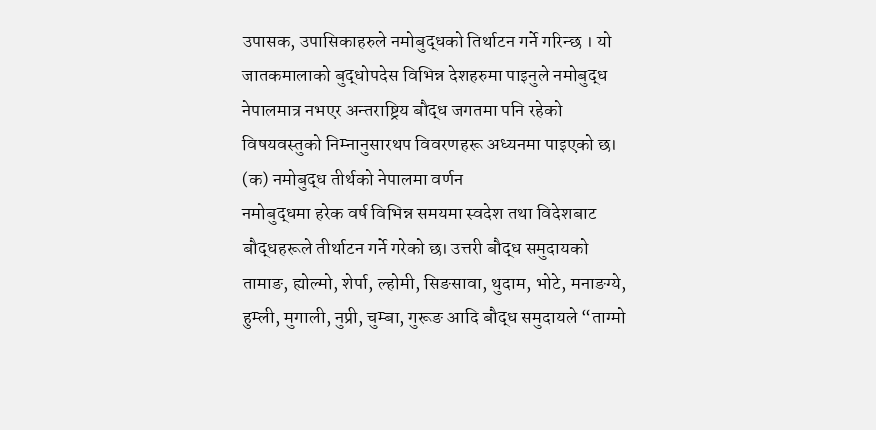उपासक, उपासिकाहरुले नमोबुद्धको तिर्थाटन गर्ने गरिन्छ । यो जातकमालाको बुद्धोपदेस विभिन्न देशहरुमा पाइनुले नमोबुद्ध नेपालमात्र नभएर अन्तराष्ट्रिय बौद्ध जगतमा पनि रहेको विषयवस्तुको निम्नानुसारथप विवरणहरू अध्यनमा पाइएको छ।
(क) नमोबुद्ध तीर्थको नेपालमा वर्णन
नमोबुद्धमा हरेक वर्ष विभिन्न समयमा स्वदेश तथा विदेशबाट बौद्धहरूले तीर्थाटन गर्ने गरेको छ। उत्तरी बौद्ध समुदायको तामाङ, ह्योल्मो, शेर्पा, ल्होमी, सिङसावा, थुदाम, भोटे, मनाङग्ये, हुम्ली, मुगाली, नुप्री, चुम्बा, गुरूङ आदि बौद्ध समुदायले “ताग्मो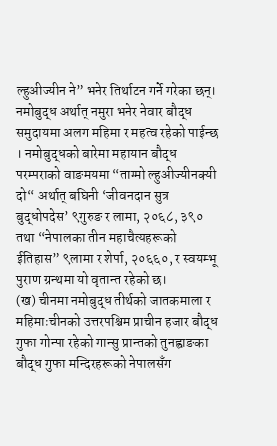ल्हुअीज्यीन ने” भनेर तिर्थाटन गर्ने गरेका छन्। नमोबुद्ध अर्थात् नमुरा भनेर नेवार बौद्ध समुदायमा अलग महिमा र महत्व रहेको पाईन्छ । नमोबुद्धको बारेमा महायान बौद्ध परम्पराको वाङमयमा “ताग्मो ल्हुअीज्यीनक्यी दो“ अर्थात् बघिनी ‘जीवनदान सुत्र बुद्धोपदेस’ ९गुरुङ र लामा, २०६८, ३९० तथा “नेपालका तीन महाचैत्यहरूको ईतिहास” ९लामा र शेर्पा, २०६६०, र स्वयम्भू पुराण ग्रन्थमा यो वृतान्त रहेको छ।
(ख) चीनमा नमोबुद्ध तीर्थको जातकमाला र महिमाःचीनको उत्तरपश्चिम प्राचीन हजार बौद्ध गुफा गोन्पा रहेको गान्सु प्रान्तको तुनह्वाङका बौद्ध गुफा मन्दिरहरूको नेपालसँग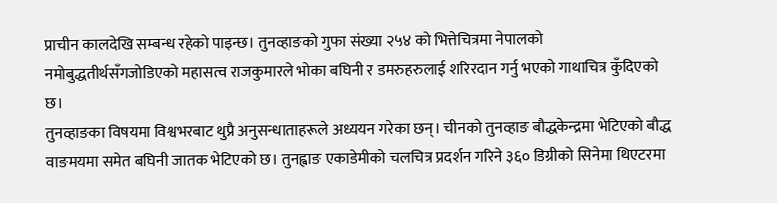प्राचीन कालदेखि सम्बन्ध रहेको पाइन्छ। तुनव्हाङको गुफा संख्या २५४ को भित्तेचित्रमा नेपालको नमोबुद्धतीर्थसँगजोडिएको महासत्व राजकुमारले भोका बघिनी र डमरुहरुलाई शरिरदान गर्नु भएको गाथाचित्र कुँदिएको छ।
तुनव्हाङका विषयमा विश्वभरबाट थुप्रै अनुसन्धाताहरूले अध्ययन गरेका छन्। चीनको तुनव्हाङ बौद्धकेन्द्रमा भेटिएको बौद्ध वाङमयमा समेत बघिनी जातक भेटिएको छ। तुनह्वाङ एकाडेमीको चलचित्र प्रदर्शन गरिने ३६० डिग्रीको सिनेमा थिएटरमा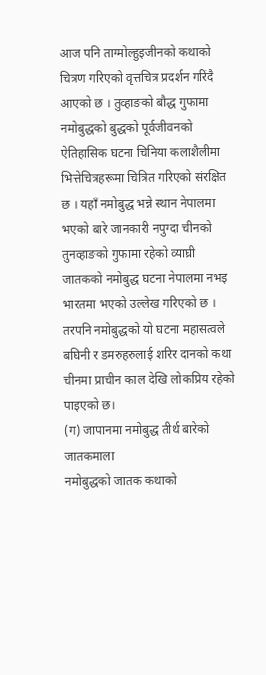आज पनि ताग्मोल्हुइजीनको कथाको चित्रण गरिएको वृत्तचित्र प्रदर्शन गरिंदै आएको छ । तुव्हाङको बौद्ध गुफामा नमोबुद्धको बुद्धको पूर्वजीवनको ऐतिहासिक घटना चिनिया कलाशैलीमा भित्तेचित्रहरूमा चित्रित गरिएको संरक्षित छ । यहाँ नमोबुद्ध भन्ने स्थान नेपालमा भएको बारे जानकारी नपुग्दा चीनको तुनव्हाङको गुफामा रहेको व्याघ्री जातकको नमोबुद्ध घटना नेपालमा नभइ भारतमा भएको उल्लेख गरिएको छ । तरपनि नमोबुद्धको यो घटना महासत्वले बघिनी र डमरुहरुलाई शरिर दानको कथा चीनमा प्राचीन काल देखि लोकप्रिय रहेको पाइएको छ।
(ग) जापानमा नमोबुद्ध तीर्थ बारेको जातकमाला
नमोबुद्धको जातक कथाको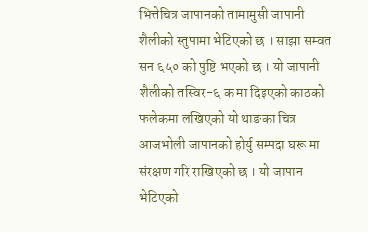भित्तेचित्र जापानको तामामुसी जापानी शैलीको स्तुपामा भेटिएको छ । साझा सम्वत सन ६५० को पुष्टि भएको छ । यो जापानी शैलीको तस्विर-६ क मा दिइएको काठको फलेकमा लखिएको यो थाङका चित्र आजभोली जापानको होर्यु सम्पदा घरू मा संरक्षण गरि राखिएको छ । यो जापान भेटिएको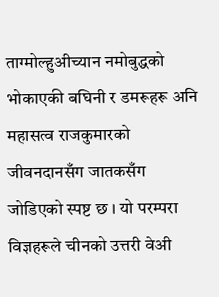ताग्मोल्हुअीच्यान नमोबुद्धको भोकाएकी बघिनी र डमरूहरू अनि महासत्व राजकुमारको जीवनदानसँग जातकसँग जोडिएको स्पष्ट छ । यो परम्परा विज्ञहरूले चीनको उत्तरी वेअी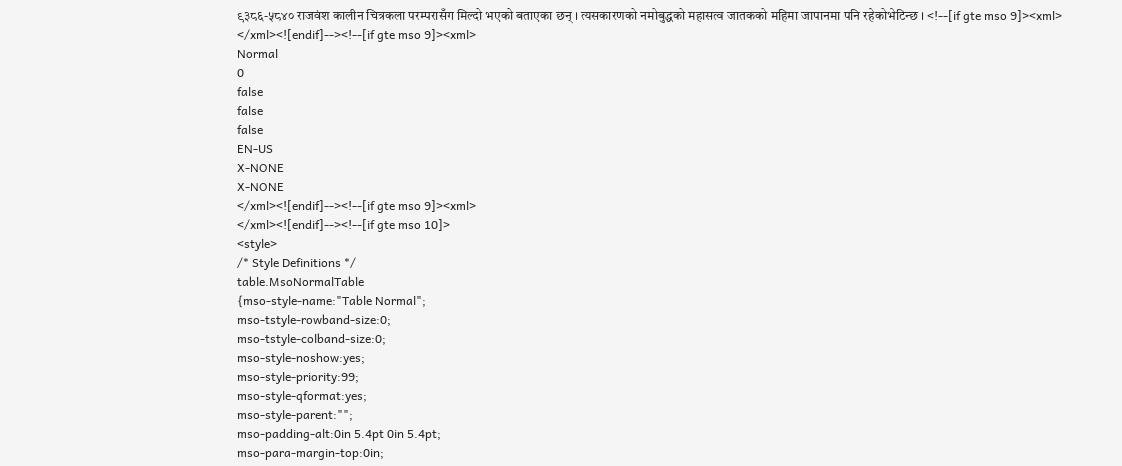९३८६-५८४० राजवंश कालीन चित्रकला परम्परासँग मिल्दो भएको बताएका छन् । त्यसकारणको नमोबुद्धको महासत्व जातकको महिमा जापानमा पनि रहेकोभेटिन्छ । <!--[if gte mso 9]><xml>
</xml><![endif]--><!--[if gte mso 9]><xml>
Normal
0
false
false
false
EN-US
X-NONE
X-NONE
</xml><![endif]--><!--[if gte mso 9]><xml>
</xml><![endif]--><!--[if gte mso 10]>
<style>
/* Style Definitions */
table.MsoNormalTable
{mso-style-name:"Table Normal";
mso-tstyle-rowband-size:0;
mso-tstyle-colband-size:0;
mso-style-noshow:yes;
mso-style-priority:99;
mso-style-qformat:yes;
mso-style-parent:"";
mso-padding-alt:0in 5.4pt 0in 5.4pt;
mso-para-margin-top:0in;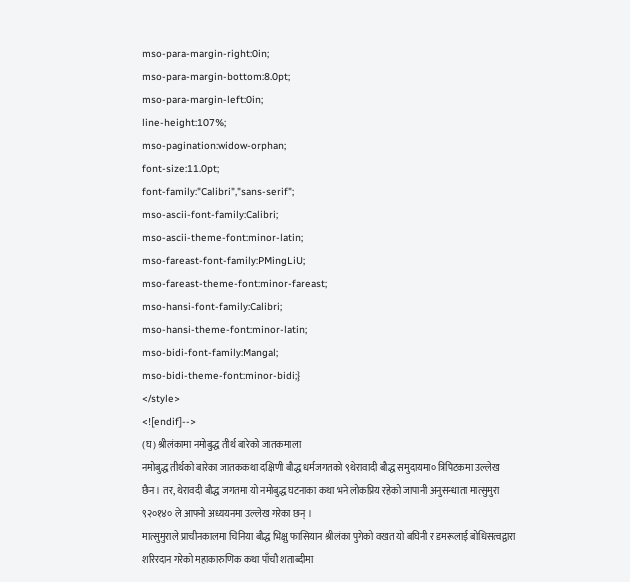mso-para-margin-right:0in;
mso-para-margin-bottom:8.0pt;
mso-para-margin-left:0in;
line-height:107%;
mso-pagination:widow-orphan;
font-size:11.0pt;
font-family:"Calibri","sans-serif";
mso-ascii-font-family:Calibri;
mso-ascii-theme-font:minor-latin;
mso-fareast-font-family:PMingLiU;
mso-fareast-theme-font:minor-fareast;
mso-hansi-font-family:Calibri;
mso-hansi-theme-font:minor-latin;
mso-bidi-font-family:Mangal;
mso-bidi-theme-font:minor-bidi;}
</style>
<![endif]-->
(घ) श्रीलंकामा नमोबुद्ध तीर्थ बारेको जातकमाला
नमोबुद्ध तीर्थको बारेका जातककथा दक्षिणी बौद्ध धर्मजगतको ९थेरावादी बौद्ध समुदायमा० त्रिपिटकमा उल्लेख छैन। तर, थेरावदी बौद्ध जगतमा यो नमोबुद्ध घटनाका कथा भने लोकप्रिय रहेको जापानी अनुसन्धाता मात्सुमुरा ९२०१४० ले आफ्नो अध्ययनमा उल्लेख गरेका छन् ।
मात्सुमुराले प्राचीनकालमा चिनिया बौद्ध भिक्षु फासियान श्रीलंका पुगेको वखत यो बघिनी र डमरूलाई बोधिसत्वद्वारा शरिरदान गरेको महाकारुणिक कथा पाँचौ शताब्दीमा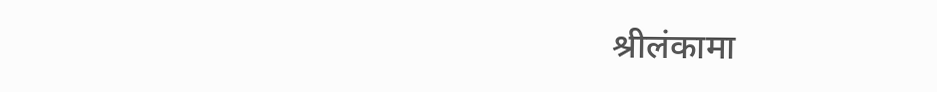श्रीलंकामा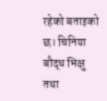रहेको बताइको छ। चिनिया बौद्ध भिक्षु तथा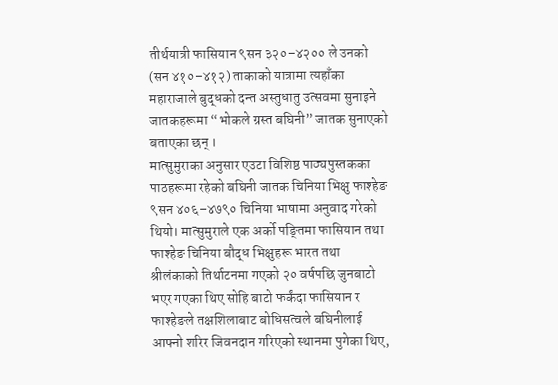तीर्थयात्री फासियान ९सन ३२०–४२०० ले उनको (सन ४१०–४१२) ताकाको यात्रामा त्यहाँका महाराजाले बुद्धको दन्त अस्तुधातु उत्सवमा सुनाइने जातकहरूमा “भोकले ग्रस्त बघिनी” जातक सुनाएको बताएका छन् ।
मात्सुमुराका अनुसार एउटा विशिष्ठ पाठ्यपुस्तकका पाठहरूमा रहेको बघिनी जातक चिनिया भिक्षु फाश्हेङ ९सन ४०६–४७९० चिनिया भाषामा अनुवाद गरेको थियो। मात्सुमुराले एक अर्को पङ्तिमा फासियान तथा फाश्हेङ चिनिया बौद्ध भिक्षुहरू भारत तथा श्रीलंकाको तिर्थाटनमा गएको २० वर्षपछि जुनबाटो भएर गएका थिए सोहि बाटो फर्कंदा फासियान र फाश्हेङले तक्षशिलाबाट बोधिसत्वले बघिनीलाई आफ्नो शरिर जिवनदान गरिएको स्थानमा पुगेका थिए,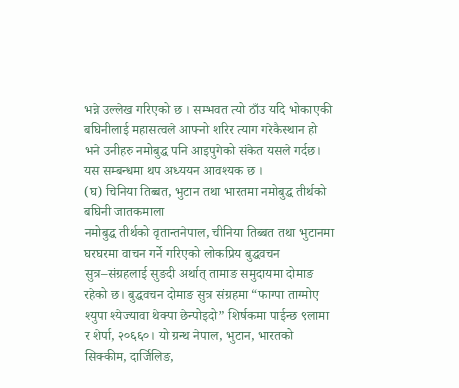भन्ने उल्लेख गरिएको छ । सम्भवत त्यो ठाँउ यदि भोकाएकी बघिनीलाई महासत्वले आफ्नो शरिर त्याग गरेकैस्थान हो भने उनीहरु नमोबुद्ध पनि आइपुगेको संकेत यसले गर्दछ। यस सम्बन्धमा थप अध्ययन आवश्यक छ ।
(घ) चिनिया तिब्बत, भुटान तथा भारतमा नमोबुद्ध तीर्थको बघिनी जातकमाला
नमोबुद्ध तीर्थको वृतान्तनेपाल, चीनिया तिब्बत तथा भुटानमा घरघरमा वाचन गर्ने गरिएको लोकप्रिय बुद्धवचन सुत्र–संग्रहलाई सुङदी अर्थात् तामाङ समुदायमा दोमाङ रहेको छ। बुद्धवचन दोमाङ सुत्र संग्रहमा “फाग्पा ताग्मोए श्युपा श्येज्यावा थेक्पा छेन्पोइदो” शिर्षकमा पाईन्छ ९लामा र शेर्पा, २०६६०। यो ग्रन्थ नेपाल, भुटान, भारतको सिक्कीम, दार्जिलिङ,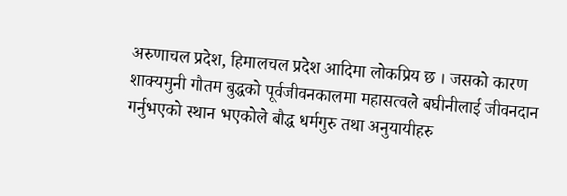अरुणाचल प्रदेश, हिमालचल प्रदेश आदिमा लोकप्रिय छ । जसको कारण शाक्यमुनी गौतम बुद्धको पूर्वजीवनकालमा महासत्वले बघीनीलाई जीवनदान गर्नुभएको स्थान भएकोले बौद्ध धर्मगुरु तथा अनुयायीहरु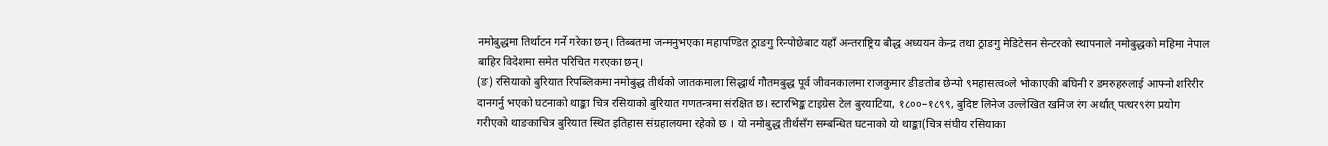नमोबुद्धमा तिर्थाटन गर्ने गरेका छन्। तिब्बतमा जन्मनुभएका महापण्डित ठ्राङगु रिन्पोछेबाट यहाँ अन्तराष्ट्रिय बौद्ध अध्ययन केन्द्र तथा ठ्राङगु मेडिटेसन सेन्टरको स्थापनाले नमोबुद्धको महिमा नेपाल बाहिर विदेशमा समेत परिचित गरएका छन्।
(ङ) रसियाको बुरियात रिपब्लिकमा नमोबुद्ध तीर्थको जातकमाला सिद्धार्थ गौतमबुद्ध पूर्व जीवनकालमा राजकुमार ङीङतोब छेन्पो ९महासत्व०ले भोकाएकी बघिनी र डमरुहरुलाई आफ्नो शरिरीर दानगर्नु भएको घटनाको थाङ्का चित्र रसियाको बुरियात गणतन्त्रमा संरक्षित छ। स्टारभिङ्क टाइग्रेस टेल बुरयाटिया, १८००–१८९९, बुदिष्ट लिनेज उल्लेखित खनिज रंग अर्थात् पत्थर९रंग प्रयोग गरीएको थाङकाचित्र बुरियात स्थित इतिहास संग्रहालयमा रहेको छ । यो नमोबुद्ध तीर्थसँग सम्बन्धित घटनाको यो थाङ्का(चित्र संघीय रसियाका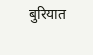बुरियात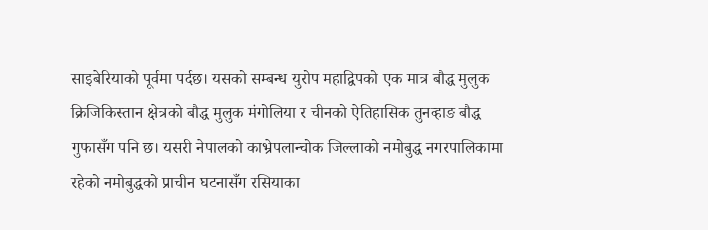साइबेरियाको पूर्वमा पर्दछ। यसको सम्बन्ध युरोप महाद्विपको एक मात्र बौद्ध मुलुक क्रिजिकिस्तान क्षेत्रको बौद्ध मुलुक मंगोलिया र चीनको ऐतिहासिक तुनव्हाङ बौद्ध गुफासँग पनि छ। यसरी नेपालको काभ्रेपलान्चोक जिल्लाको नमोबुद्ध नगरपालिकामा रहेको नमोबुद्धको प्राचीन घटनासँग रसियाका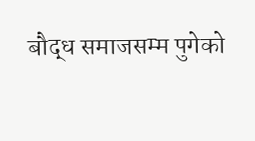बौद्ध समाजसम्म पुगेको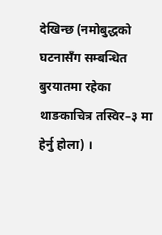देखिन्छ (नमोबुद्धको घटनासँग सम्बन्धित बुरयातमा रहेका थाङकाचित्र तस्विर–३ मा हेर्नु होला) ।